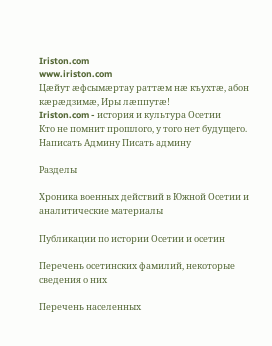Iriston.com
www.iriston.com
Цæйут æфсымæртау раттæм нæ къухтæ, абон кæрæдзимæ, Иры лæппутæ!
Iriston.com - история и культура Осетии
Кто не помнит прошлого, у того нет будущего.
Написать Админу Писать админу

Разделы

Хроника военных действий в Южной Осетии и аналитические материалы

Публикации по истории Осетии и осетин

Перечень осетинских фамилий, некоторые сведения о них

Перечень населенных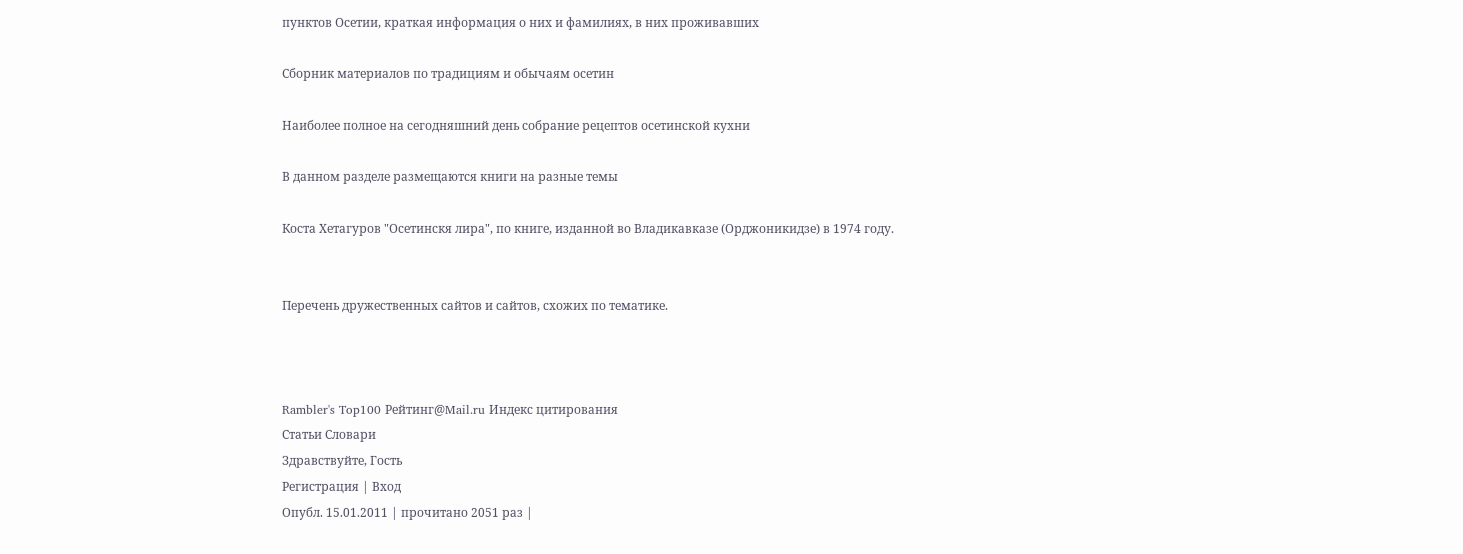пунктов Осетии, краткая информация о них и фамилиях, в них проживавших

Сборник материалов по традициям и обычаям осетин

Наиболее полное на сегодняшний день собрание рецептов осетинской кухни

В данном разделе размещаются книги на разные темы

Коста Хетагуров "Осетинскя лира", по книге, изданной во Владикавказе (Орджоникидзе) в 1974 году.


Перечень дружественных сайтов и сайтов, схожих по тематике.



Rambler's Top100 Рейтинг@Mail.ru Индекс цитирования
Статьи Словари
Здравствуйте, Гость
Регистрация | Вход
Опубл. 15.01.2011 | прочитано 2051 раз |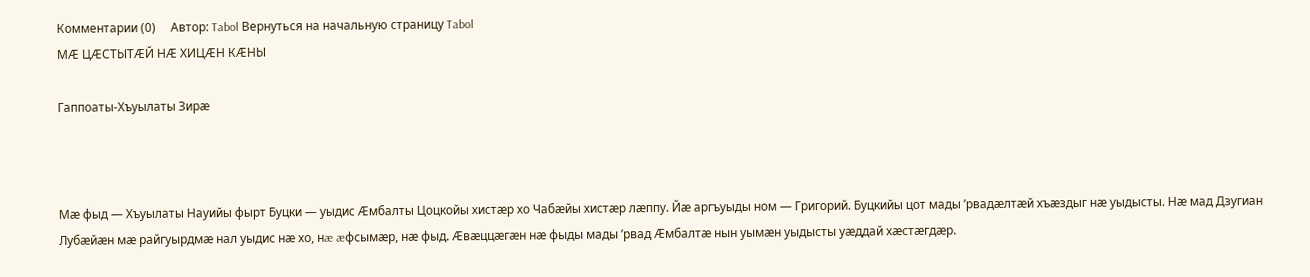Комментарии (0)     Автор: Tabol Вернуться на начальную страницу Tabol
МÆ ЦÆСТЫТÆЙ НÆ ХИЦÆН КÆНЫ

Гаппоаты-Хъуылаты Зирæ



Мæ фыд — Хъуылаты Науийы фырт Буцки — уыдис Æмбалты Цоцкойы хистæр хо Чабæйы хистæр лæппу. Йæ аргъуыды ном — Григорий. Буцкийы цот мады ’рвадæлтæй хъæздыг нæ уыдысты. Нæ мад Дзугиан Лубæйæн мæ райгуырдмæ нал уыдис нæ хо, нæ æфсымæр, нæ фыд. Æвæццæгæн нæ фыды мады ’рвад Æмбалтæ нын уымæн уыдысты уæддай хæстæгдæр.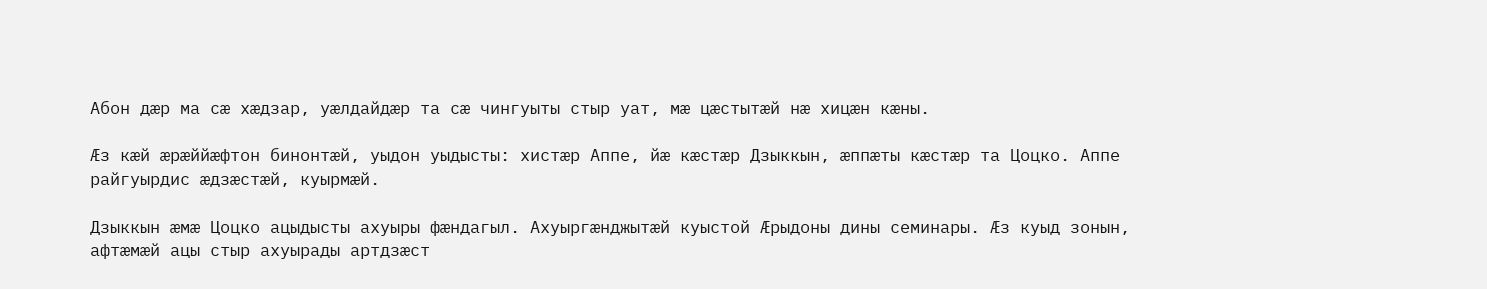Абон дæр ма сæ хæдзар, уæлдайдæр та сæ чингуыты стыр уат, мæ цæстытæй нæ хицæн кæны.

Æз кæй æрæййæфтон бинонтæй, уыдон уыдысты: хистæр Аппе, йæ кæстæр Дзыккын, æппæты кæстæр та Цоцко. Аппе райгуырдис æдзæстæй, куырмæй.

Дзыккын æмæ Цоцко ацыдысты ахуыры фæндагыл. Ахуыргæнджытæй куыстой Æрыдоны дины семинары. Æз куыд зонын, афтæмæй ацы стыр ахуырады артдзæст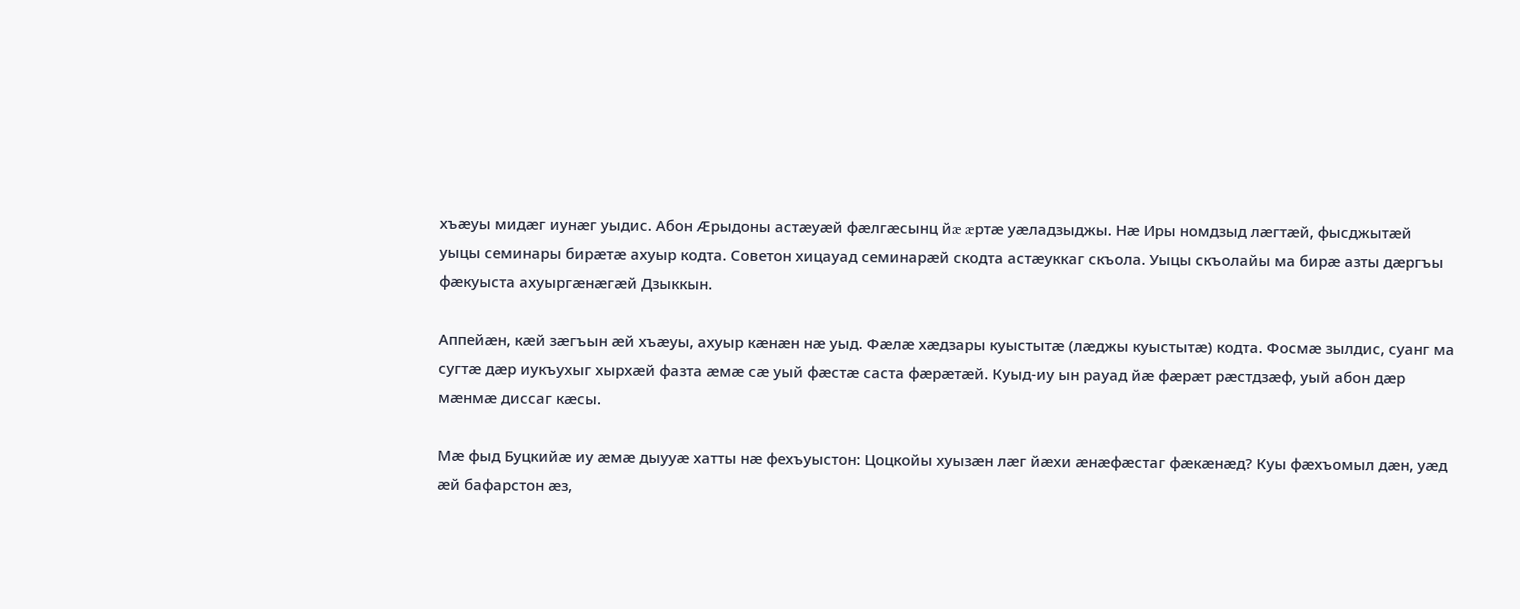хъæуы мидæг иунæг уыдис. Абон Æрыдоны астæуæй фæлгæсынц йæ æртæ уæладзыджы. Нæ Иры номдзыд лæгтæй, фысджытæй уыцы семинары бирæтæ ахуыр кодта. Советон хицауад семинарæй скодта астæуккаг скъола. Уыцы скъолайы ма бирæ азты дæргъы фæкуыста ахуыргæнæгæй Дзыккын.

Аппейæн, кæй зæгъын æй хъæуы, ахуыр кæнæн нæ уыд. Фæлæ хæдзары куыстытæ (лæджы куыстытæ) кодта. Фосмæ зылдис, суанг ма сугтæ дæр иукъухыг хырхæй фазта æмæ сæ уый фæстæ саста фæрæтæй. Куыд-иу ын рауад йæ фæрæт рæстдзæф, уый абон дæр мæнмæ диссаг кæсы.

Мæ фыд Буцкийæ иу æмæ дыууæ хатты нæ фехъуыстон: Цоцкойы хуызæн лæг йæхи æнæфæстаг фæкæнæд? Куы фæхъомыл дæн, уæд æй бафарстон æз,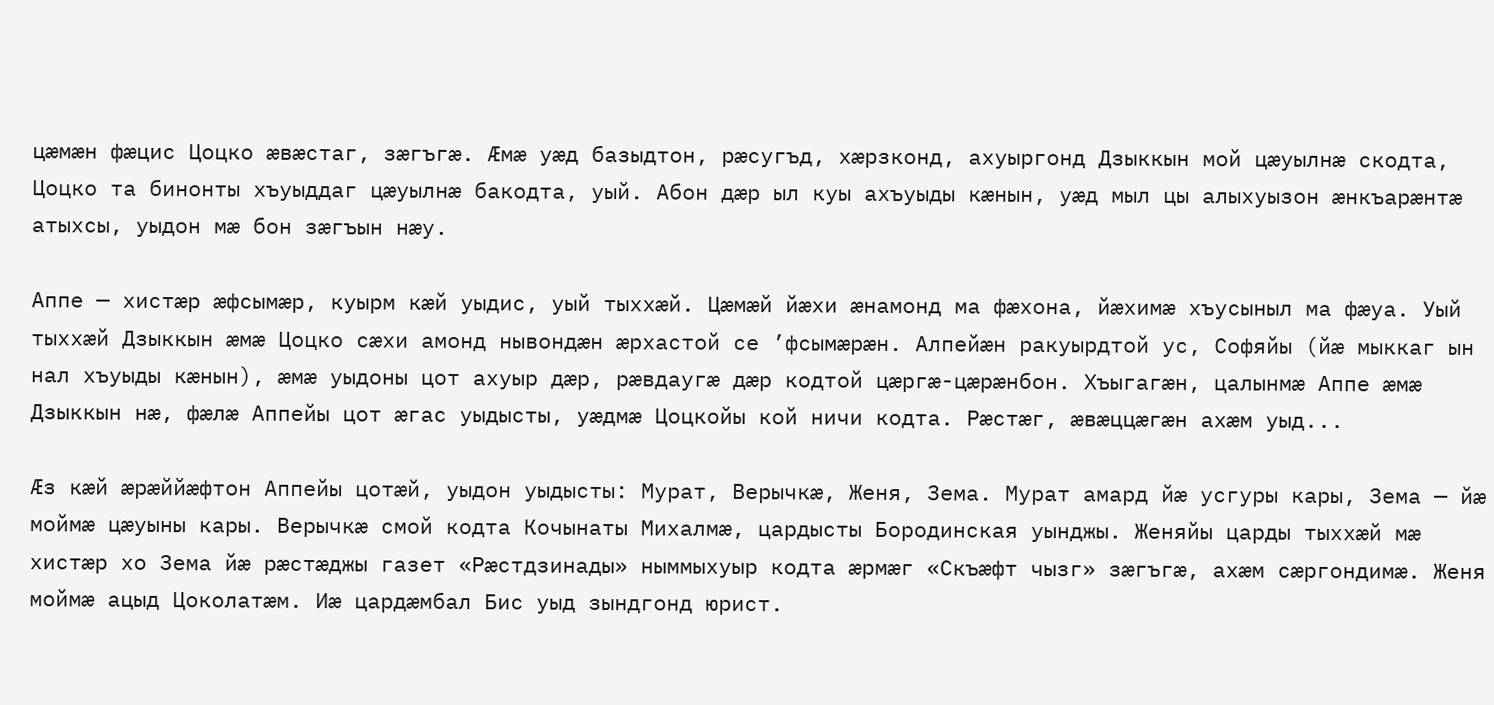цæмæн фæцис Цоцко æвæстаг, зæгъгæ. Æмæ уæд базыдтон, рæсугъд, хæрзконд, ахуыргонд Дзыккын мой цæуылнæ скодта, Цоцко та бинонты хъуыддаг цæуылнæ бакодта, уый. Абон дæр ыл куы ахъуыды кæнын, уæд мыл цы алыхуызон æнкъарæнтæ атыхсы, уыдон мæ бон зæгъын нæу.

Аппе — хистæр æфсымæр, куырм кæй уыдис, уый тыххæй. Цæмæй йæхи æнамонд ма фæхона, йæхимæ хъусыныл ма фæуа. Уый тыххæй Дзыккын æмæ Цоцко сæхи амонд нывондæн æрхастой се ’фсымæрæн. Алпейæн ракуырдтой ус, Софяйы (йæ мыккаг ын нал хъуыды кæнын), æмæ уыдоны цот ахуыр дæр, рæвдаугæ дæр кодтой цæргæ-цæрæнбон. Хъыгагæн, цалынмæ Аппе æмæ Дзыккын нæ, фæлæ Аппейы цот æгас уыдысты, уæдмæ Цоцкойы кой ничи кодта. Рæстæг, æвæццæгæн ахæм уыд...

Æз кæй æрæййæфтон Аппейы цотæй, уыдон уыдысты: Мурат, Верычкæ, Женя, Зема. Мурат амард йæ усгуры кары, Зема — йæ моймæ цæуыны кары. Верычкæ смой кодта Кочынаты Михалмæ, цардысты Бородинская уынджы. Женяйы царды тыххæй мæ хистæр хо Зема йæ рæстæджы газет «Рæстдзинады» ныммыхуыр кодта æрмæг «Скъæфт чызг» зæгъгæ, ахæм сæргондимæ. Женя моймæ ацыд Цоколатæм. Иæ цардæмбал Бис уыд зындгонд юрист.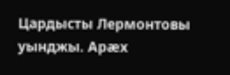Цардысты Лермонтовы уынджы. Арæх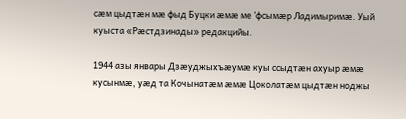сæм цыдтæн мæ фыд Буцки æмæ ме ’фсымæр Ладимыримæ. Уый куыста «Рæстдзинады» редакцийы.

1944 азы январы Дзæуджыхъæумæ куы ссыдтæн ахуыр æмæ кусынмæ, уæд та Кочынатæм æмæ Цоколатæм цыдтæн ноджы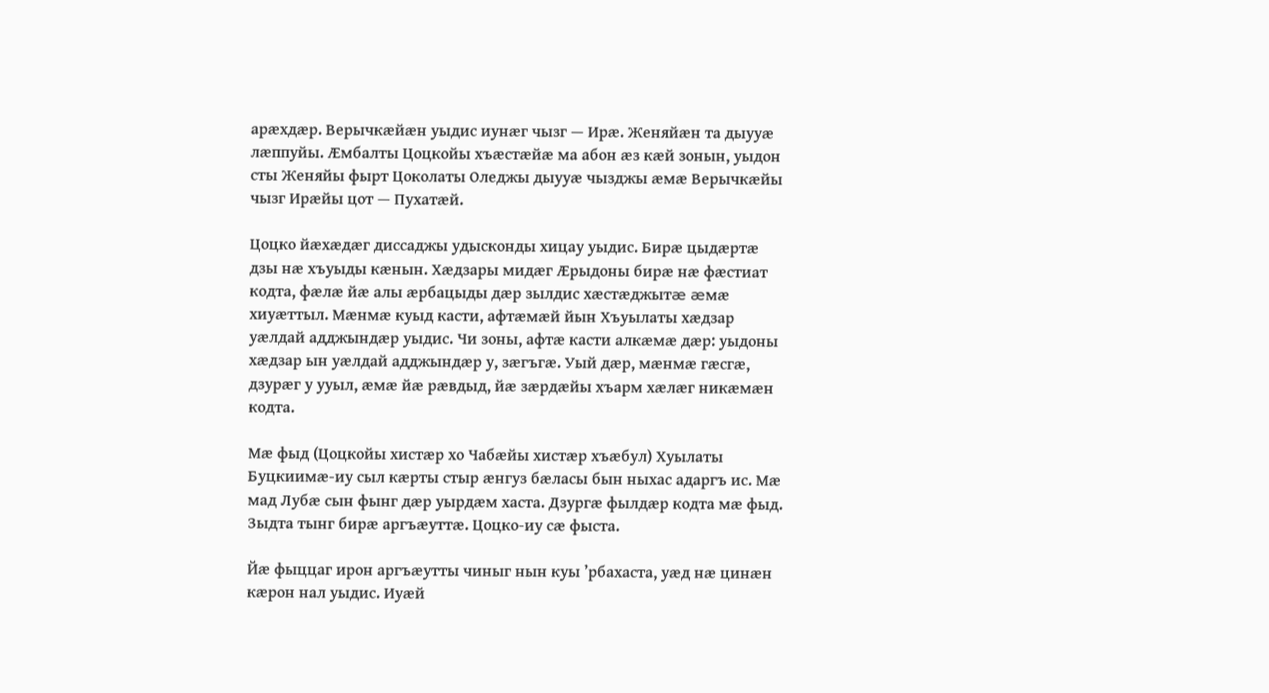арæхдæр. Верычкæйæн уыдис иунæг чызг — Ирæ. Женяйæн та дыууæ лæппуйы. Æмбалты Цоцкойы хъæстæйæ ма абон æз кæй зонын, уыдон сты Женяйы фырт Цоколаты Оледжы дыууæ чызджы æмæ Верычкæйы чызг Ирæйы цот — Пухатæй.

Цоцко йæхæдæг диссаджы удысконды хицау уыдис. Бирæ цыдæртæ дзы нæ хъуыды кæнын. Хæдзары мидæг Æрыдоны бирæ нæ фæстиат кодта, фæлæ йæ алы æрбацыды дæр зылдис хæстæджытæ æмæ хиуæттыл. Мæнмæ куыд касти, афтæмæй йын Хъуылаты хæдзар уæлдай адджындæр уыдис. Чи зоны, афтæ касти алкæмæ дæр: уыдоны хæдзар ын уæлдай адджындæр у, зæгъгæ. Уый дæр, мæнмæ гæсгæ, дзурæг у ууыл, æмæ йæ рæвдыд, йæ зæрдæйы хъарм хæлæг никæмæн кодта.

Мæ фыд (Цоцкойы хистæр хо Чабæйы хистæр хъæбул) Хуылаты Буцкиимæ-иу сыл кæрты стыр æнгуз бæласы бын ныхас адаргъ ис. Мæ мад Лубæ сын фынг дæр уырдæм хаста. Дзургæ фылдæр кодта мæ фыд. Зыдта тынг бирæ аргъæуттæ. Цоцко-иу сæ фыста.

Йæ фыццаг ирон аргъæутты чиныг нын куы ’рбахаста, уæд нæ цинæн кæрон нал уыдис. Иуæй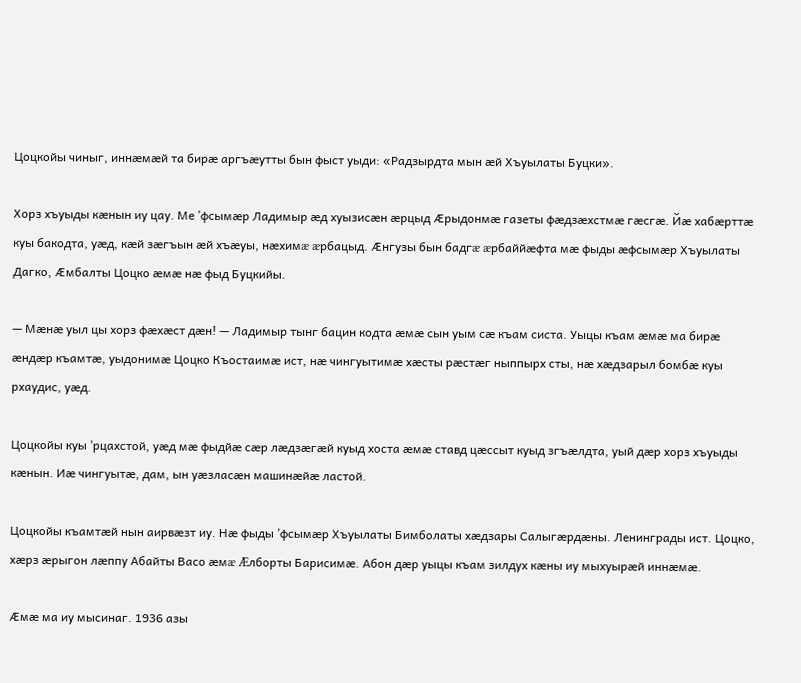Цоцкойы чиныг, иннæмæй та бирæ аргъæутты бын фыст уыди: «Радзырдта мын æй Хъуылаты Буцки».

Хорз хъуыды кæнын иу цау. Ме ’фсымæр Ладимыр æд хуызисæн æрцыд Æрыдонмæ газеты фæдзæхстмæ гæсгæ. Йæ хабæрттæ куы бакодта, уæд, кæй зæгъын æй хъæуы, нæхимæ æрбацыд. Æнгузы бын бадгæ æрбаййæфта мæ фыды æфсымæр Хъуылаты Дагко, Æмбалты Цоцко æмæ нæ фыд Буцкийы.

— Мæнæ уыл цы хорз фæхæст дæн! — Ладимыр тынг бацин кодта æмæ сын уым сæ къам систа. Уыцы къам æмæ ма бирæ æндæр къамтæ, уыдонимæ Цоцко Къостаимæ ист, нæ чингуытимæ хæсты рæстæг ныппырх сты, нæ хæдзарыл бомбæ куы рхаудис, уæд.

Цоцкойы куы ’рцахстой, уæд мæ фыдйæ сæр лæдзæгæй куыд хоста æмæ ставд цæссыт куыд згъæлдта, уый дæр хорз хъуыды кæнын. Иæ чингуытæ, дам, ын уæзласæн машинæйæ ластой.

Цоцкойы къамтæй нын аирвæзт иу. Нæ фыды ’фсымæр Хъуылаты Бимболаты хæдзары Салыгæрдæны. Ленинграды ист. Цоцко, хæрз æрыгон лæппу Абайты Васо æмæ Æлборты Барисимæ. Абон дæр уыцы къам зилдух кæны иу мыхуырæй иннæмæ.

Æмæ ма иу мысинаг. 1936 азы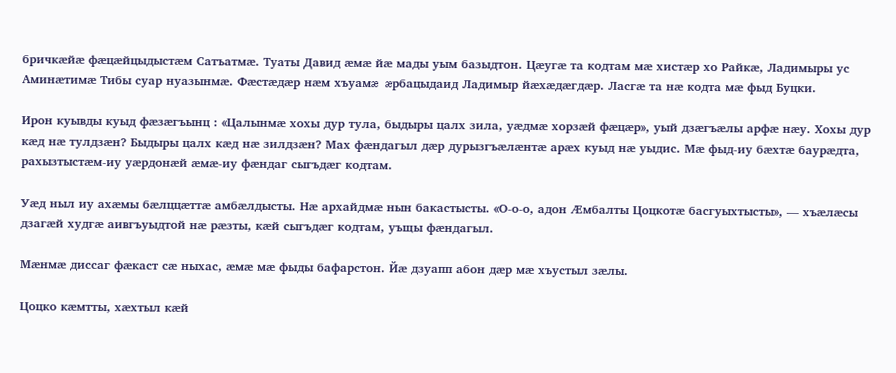бричкæйæ фæцæйцыдыстæм Сатъатмæ. Туаты Давид æмæ йæ мады уым базыдтон. Цæугæ та кодтам мæ хистæр хо Райкæ, Ладимыры ус Аминæтимæ Тибы суар нуазынмæ. Фæстæдæр нæм хъуамæ æрбацыдаид Ладимыр йæхæдæгдæр. Ласгæ та нæ кодта мæ фыд Буцки.

Ирон куывды куыд фæзæгъынц : «Цалынмæ хохы дур тула, быдыры цалх зила, уæдмæ хорзæй фæцæр», уый дзæгъæлы арфæ нæу. Хохы дур кæд нæ тулдзæн? Быдыры цалх кæд нæ зилдзæн? Мах фæндагыл дæр дурызгъæлæнтæ арæх куыд нæ уыдис. Мæ фыд-иу бæхтæ баурæдта, рахызтыстæм-иу уæрдонæй æмæ-иу фæндаг сыгъдæг кодтам.

Уæд ныл иу ахæмы бæлццæттæ амбæлдысты. Нæ архайдмæ нын бакастысты. «О-о-о, адон Æмбалты Цоцкотæ басгуыхтысты», — хъæлæсы дзагæй худгæ аивгъуыдтой нæ рæзты, кæй сыгъдæг кодтам, уъщы фæндагыл.

Мæнмæ диссаг фæкаст сæ ныхас, æмæ мæ фыды бафарстон. Йæ дзуапп абон дæр мæ хъустыл зæлы.

Цоцко кæмтты, хæхтыл кæй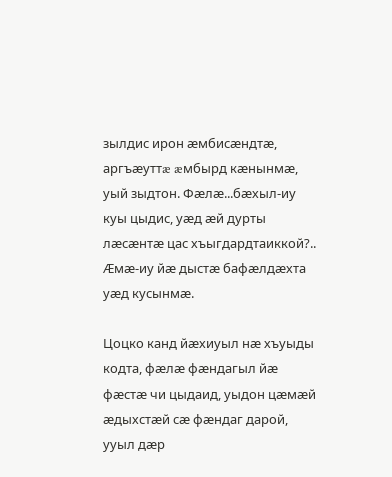зылдис ирон æмбисæндтæ, аргъæуттæ æмбырд кæнынмæ, уый зыдтон. Фæлæ...бæхыл-иу куы цыдис, уæд æй дурты лæсæнтæ цас хъыгдардтаиккой?.. Æмæ-иу йæ дыстæ бафæлдæхта уæд кусынмæ.

Цоцко канд йæхиуыл нæ хъуыды кодта, фæлæ фæндагыл йæ фæстæ чи цыдаид, уыдон цæмæй æдыхстæй сæ фæндаг дарой, ууыл дæр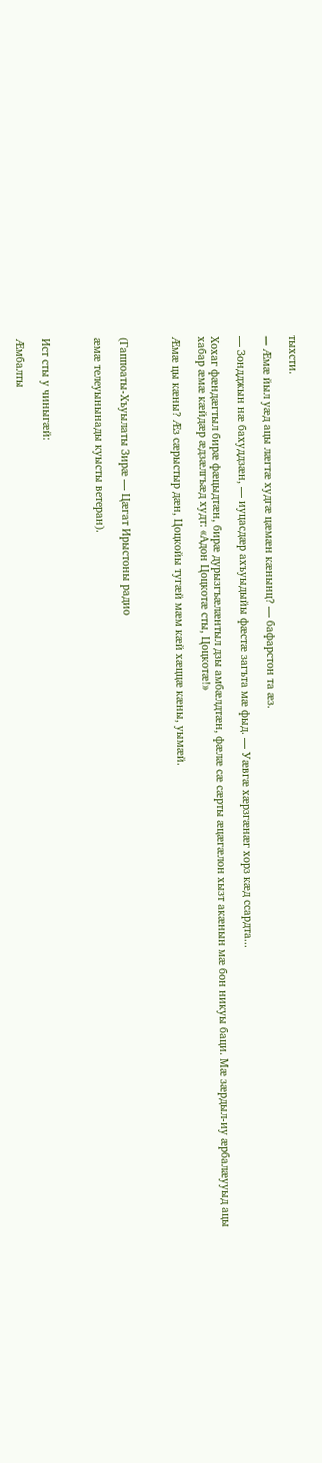тыхсти.

— Æмæ йыл уæд ацы лæгтæ худгæ цæмæн кæнынц? — бафарстон та æз.

— Зондджын нæ бахуддзæн, — иуцасдæр ахъуыдыйы фæстæ загъта мæ фыд. — Уæвгæ хæрзгæнæг хорз кæд ссардта...

Хохаг фæндæгтыл бирæ фæцыдтæн, бирæ дурызгъæлæнтыл дзы амбæлдтæн, фæлæ сæ сæрты æцæгæлон хызт акæнын мæ бон никуы баци. Мæ зæрдыл-иу æрбалæууыд ацы хабар æмæ кæйдæр æдзæлгъæд худт: «Адон Цоцкотæ сты, Цоцкотæ!»

Æмæ цы кæны? Æз сæрыстыр дæн, Цоцкойы тугæй мæм кæй хæццæ кæны, уымæй.



(Гаппоаты-Хъуылаты Зирæ — Цæгат Ирыстоны радио

æмæ телеуынынады куысты ветеран).



Ист сты у чиныгæй:

Æмбалты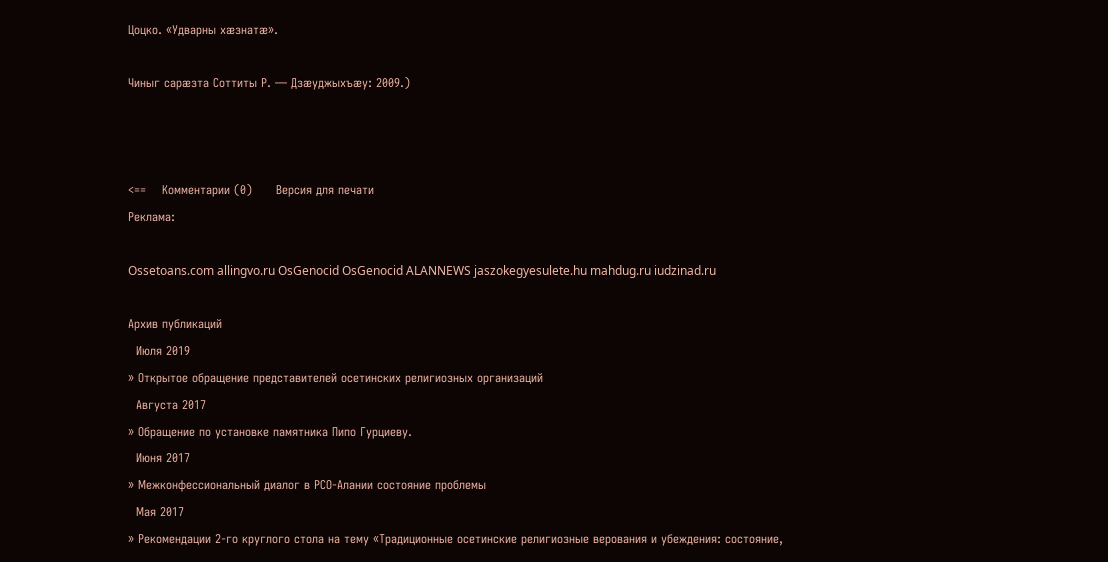Цоцко. «Удварны хæзнатæ».

Чиныг сарæзта Соттиты Р. — Дзæуджыхъæу: 2009.)



<==    Комментарии (0)      Версия для печати
Реклама:

Ossetoans.com allingvo.ru OsGenocid OsGenocid ALANNEWS jaszokegyesulete.hu mahdug.ru iudzinad.ru

Архив публикаций
  Июля 2019
» Открытое обращение представителей осетинских религиозных организаций
  Августа 2017
» Обращение по установке памятника Пипо Гурциеву.
  Июня 2017
» Межконфессиональный диалог в РСО-Алании состояние проблемы
  Мая 2017
» Рекомендации 2-го круглого стола на тему «Традиционные осетинские религиозные верования и убеждения: состояние,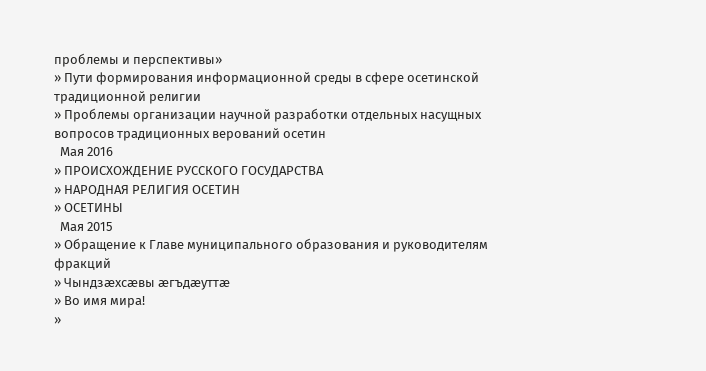проблемы и перспективы»
» Пути формирования информационной среды в сфере осетинской традиционной религии
» Проблемы организации научной разработки отдельных насущных вопросов традиционных верований осетин
  Мая 2016
» ПРОИСХОЖДЕНИЕ РУССКОГО ГОСУДАРСТВА
» НАРОДНАЯ РЕЛИГИЯ ОСЕТИН
» ОСЕТИНЫ
  Мая 2015
» Обращение к Главе муниципального образования и руководителям фракций
» Чындзӕхсӕвы ӕгъдӕуттӕ
» Во имя мира!
»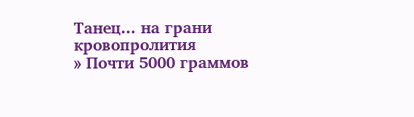Танец... на грани кровопролития
» Почти 5000 граммов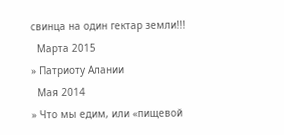свинца на один гектар земли!!!
  Марта 2015
» Патриоту Алании
  Мая 2014
» Что мы едим, или «пищевой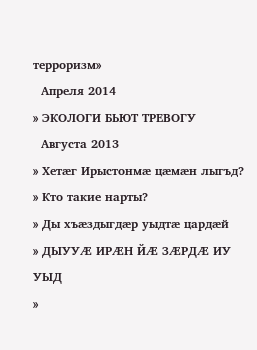терроризм»
  Апреля 2014
» ЭКОЛОГИ БЬЮТ ТРЕВОГУ
  Августа 2013
» Хетӕг Ирыстонмӕ цӕмӕн лыгъд?
» Кто такие нарты?
» Ды хъæздыгдæр уыдтæ цардæй
» ДЫУУӔ ИРӔН ЙӔ ЗӔРДӔ ИУ УЫД
»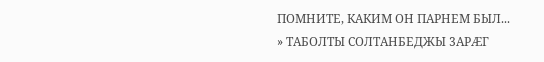ПОМНИТЕ, КАКИМ ОН ПАРНЕМ БЫЛ...
» ТАБОЛТЫ СОЛТАНБЕДЖЫ 3АРӔГ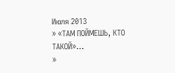Июля 2013
» «ТАМ ПОЙМЕШЬ, КТО ТАКОЙ»…
»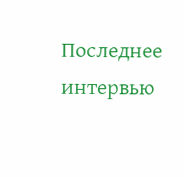Последнее интервью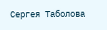Сергея Таболова